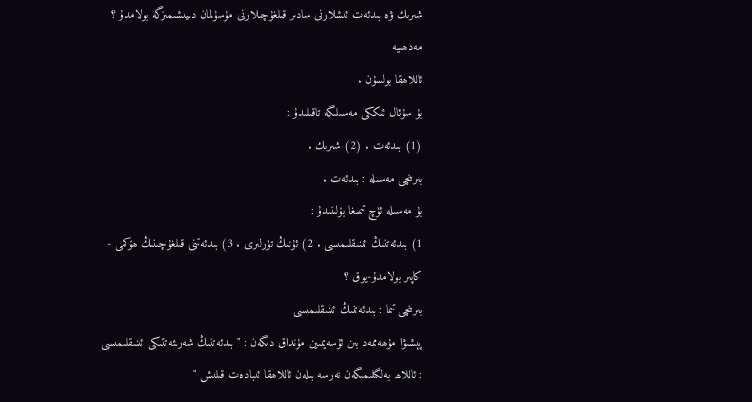شىرىك ۋە بىدئەت ئىشلارنى سادىر قىلغۇچىلارنى مۇسۇلمان دىيىشىمىزگە بولامدۇ ؟
مەدھىيە
ئاللاھقا بولسۇن .
بۇ سۇئال ئىككى مەسىلىگە تاقىلىدۇ :
(1) بىدئەت . (2) شىرىك .
بىرىنچى مەسىلە : بىدئەت .
بۇ مەسىلە ئۈچ تىمىغا بۆلىنىدۇ :
1) بىدئەتنىڭ ئىنىقلىمىسى . 2) ئۇنىڭ تۈرلىرى . 3) بىدئەتنى قىلغۇچىنىڭ ھۆكمى -
كاپىر بولامدۇ-يوق ؟
بىرىنچى تىما : بىدئەتنىڭ ئىنىقلىمىسى
پېشىۋا مۇھەممەد بىن ئۇسەيمىين مۇنداق دىگەن : " بىدئەتنىڭ شەرىئەتتىكى ئىنىقلىمىسى
: ئاللاھ بەلگىلىمىگەن نەرسە بىلەن ئاللاھقا ئىبادەت قىلىش "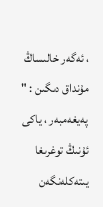، ئەگەر خالىساڭ
مۇنداق دىگىن : " پەيغەمبەر ، ياكى ئۇنىڭ توغرىغا يىتەكلەنگەن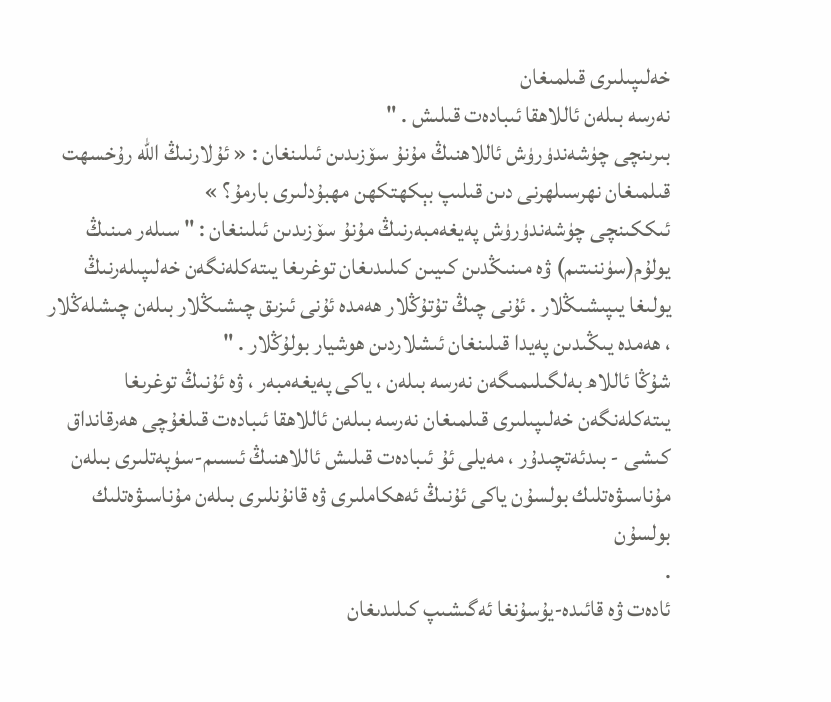خەلىپىلىرى قىلمىغان
نەرسە بىلەن ئاللاھقا ئىبادەت قىلىش . "
بىرىنچى چۈشەندۈرۈش ئاللاھنىڭ مۇنۇ سۆزىدىن ئىلىنغان : « ئۇلارنىڭ الله رۇخسهت
قىلمىغان نهرسىلهرنى دىن قىلىپ بېكهتكهن مهبۇدلىرى بارمۇ؟ »
ئىككىنچى چۈشەندۈرۈش پەيغەمبەرنىڭ مۇنۇ سۆزىدىن ئىلىنغان : " سىلەر مىنىڭ
يولۇم(سۈننىتىم) ۋە مىنىڭدىن كىيىن كىلىدىغان توغرىغا يىتەكلەنگەن خەلىپىلەرنىڭ
يولىغا يىپىشىڭلار . ئۇنى چىڭ تۇتۇڭلار ھەمدە ئۇنى ئىزىق چىشىڭلار بىلەن چىشلەڭلار
، ھەمدە يىڭىدىن پەيدا قىلىنغان ئىشلاردىن ھوشيار بولۇڭلار . "
شۇڭا ئاللاھ بەلگىلىمىگەن نەرسە بىلەن ، ياكى پەيغەمبەر ، ۋە ئۇنىڭ توغرىغا
يىتەكلەنگەن خەلىپىلىرى قىلمىغان نەرسە بىلەن ئاللاھقا ئىبادەت قىلغۇچى ھەرقانداق
كىشى - بىدئەتچىدۇر ، مەيلى ئۇ ئىبادەت قىلىش ئاللاھنىڭ ئىسىم-سۈپەتلىرى بىلەن
مۇناسىۋەتلىك بولسۇن ياكى ئۇنىڭ ئەھكاملىرى ۋە قانۇنلىرى بىلەن مۇناسىۋەتلىك بولسۇن
.
ئادەت ۋە قائىدە-يۇسۇنغا ئەگىشىپ كىلىدىغان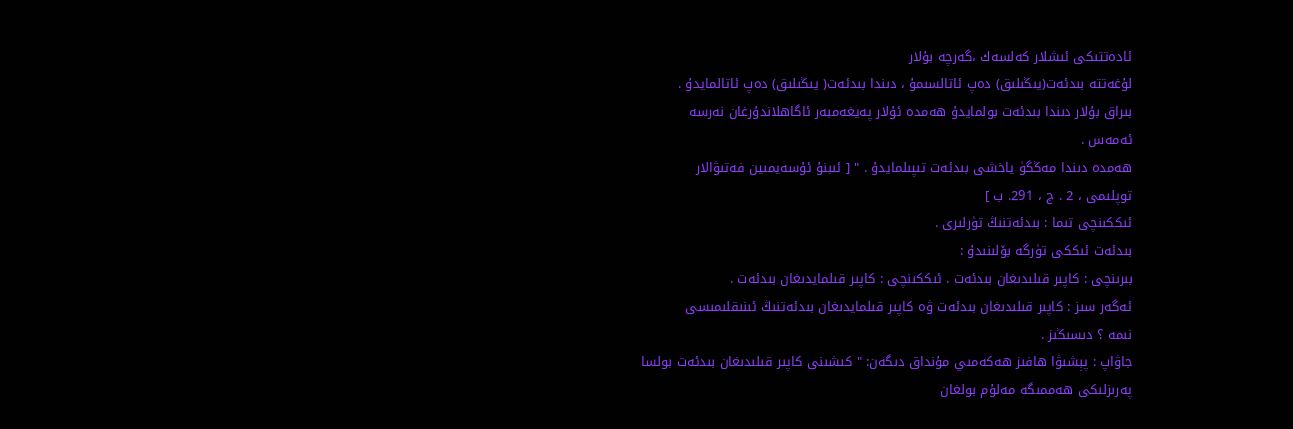ئادەتتىكى ئىشلار كەلسەك ،گەرچە بۇلار
لۇغەتتە بىدئەت(يىڭىلىق) دەپ ئاتالسىمۇ ، دىندا بىدئەت( يىڭىلىق) دەپ ئاتالمايدۇ .
بىراق بۇلار دىندا بىدئەت بولمايدۇ ھەمدە ئۇلار پەيغەمبەر ئاگاھلاندۇرغان نەرسە
ئەمەس .
ھەمدە دىندا مەڭگۈ ياخشى بىدئەت تىپىلمايدۇ . " [ ئىبنۇ ئۇسەيمىين فەتىۋالار
توپلىمى ، 2 . ج ، 291. ب ]
ئىككىنچى تىما : بىدئەتنىڭ تۈرلىرى .
بىدئەت ئىككى تۈرگە بۆلىنىدۇ :
بىرىنچى : كاپىر قىلىدىغان بىدئەت . ئىككىنچى : كاپىر قىلمايدىغان بىدئەت .
ئەگەر سىز : كاپىر قىلىدىغان بىدئەت ۋە كاپىر قىلمايدىغان بىدئەتنىڭ ئىنىقلىمىسى
نىمە ؟ دىسىڭىز .
جاۋاپ : پېشىۋا ھافىز ھەكەمىي مۇنداق دىگەن: " كىشىنى كاپىر قىلىدىغان بىدئەت بولسا
پەرىزلىكى ھەممىگە مەلۇم بولغان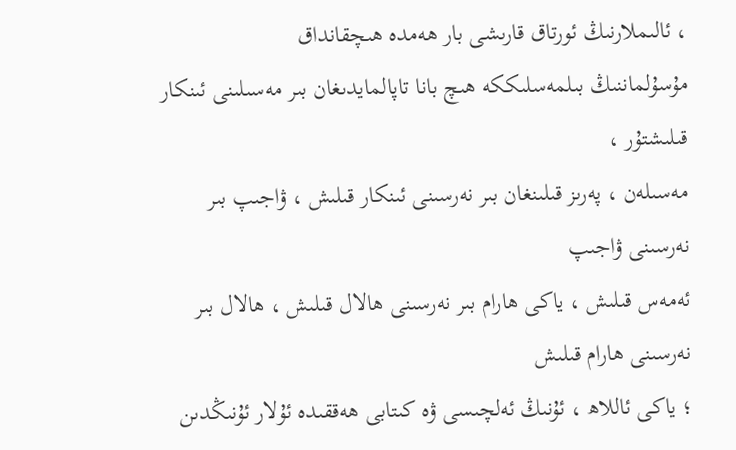، ئالىملارنىڭ ئورتاق قارىشى بار ھەمدە ھىچقانداق
مۇسۇلماننىڭ بىلمەسلىككە ھىچ بانا تاپالمايدىغان بىر مەسىلىنى ئىنكار قىلىشتۇر ،
مەسىلەن ، پەرىز قىلىنغان بىر نەرسىنى ئىنكار قىلىش ، ۋاجىپ بىر نەرسىنى ۋاجىپ
ئەمەس قىلىش ، ياكى ھارام بىر نەرسىنى ھالال قىلىش ، ھالال بىر نەرسىنى ھارام قىلىش
؛ ياكى ئاللاھ ، ئۇنىڭ ئەلچىسى ۋە كىتابى ھەققىدە ئۇلار ئۇنىڭدىن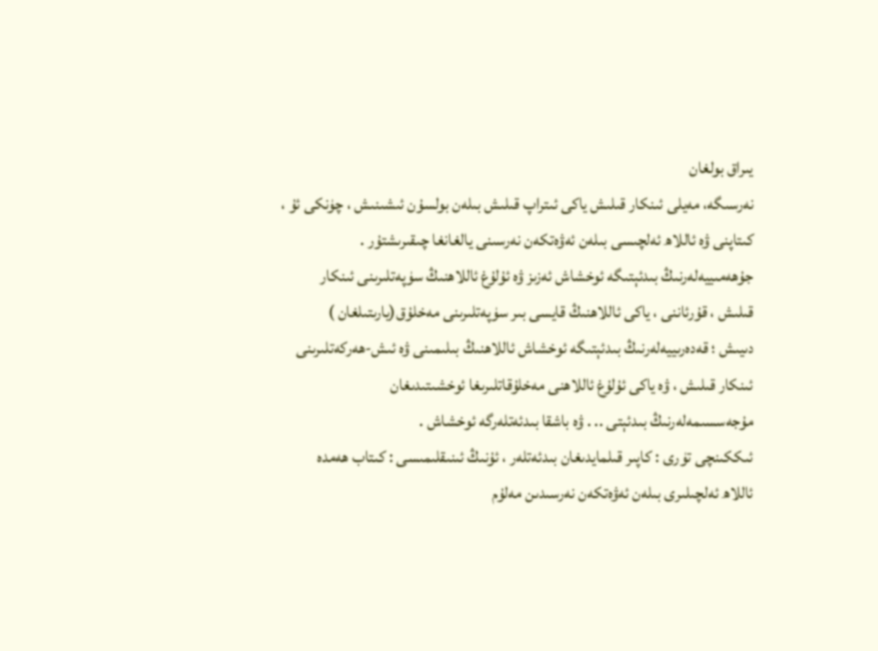يىراق بولغان
نەرسىگە، مەيلى ئىنكار قىلىش ياكى ئىتراپ قىلىش بىلەن بولسۇن ئىشىنىش ، چۈنكى ئۇ ،
كىتاپنى ۋە ئاللاھ ئەلچىسى بىلەن ئەۋەتكەن نەرسىنى يالغانغا چىقىرىشتۇر .
جۇھەمىييەلەرنىڭ بىدئېتىگە ئوخشاش ئەزىز ۋە ئۇلۇغ ئاللاھنىڭ سۈپەتلىرىنى ئىنكار
قىلىش ، قۇرئاننى ، ياكى ئاللاھنىڭ قايسى بىر سۈپەتلىرىنى مەخلۇق(يارىتىلغان )
دىيىش ؛ قەدەرىييەلەرنىڭ بىدئېتىگە ئوخشاش ئاللاھنىڭ بىلىمىنى ۋە ئىش-ھەركەتلىرىنى
ئىنكار قىلىش ، ۋە ياكى ئۇلۇغ ئاللاھنى مەخلۇقاتلىرىغا ئوخشىتىدىغان
مۇجەسسىمەلەرنىڭ بىدئېتى .. . ۋە باشقا بىدئەتلەرگە ئوخشاش .
ئىككىنچى تۈرى : كاپىر قىلمايدىغان بىدئەتلەر ، ئۇنىڭ ئىنىقلىمىسى : كىتاب ھەمدە
ئاللاھ ئەلچىلىرى بىلەن ئەۋەتكەن نەرسىدىن مەلۇم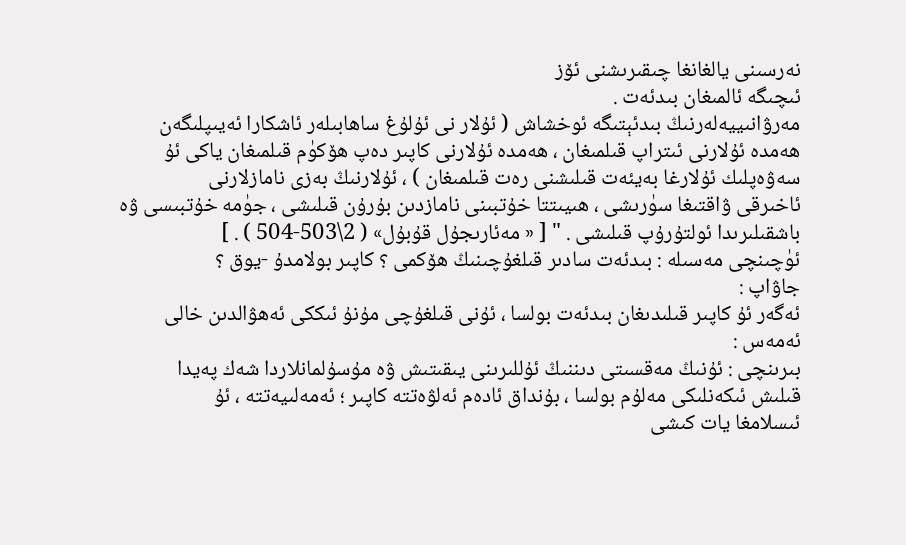نەرسىنى يالغانغا چىقىرىشنى ئۆز
ئىچىگە ئالمىغان بىدئەت .
مەرۋانىييەلەرنىڭ بىدئېتىگە ئوخشاش ( ئۇلار نى ئۇلۇغ ساھابىلەر ئاشكارا ئەيىپلىگەن
ھەمدە ئۇلارنى ئىتراپ قىلمىغان ، ھەمدە ئۇلارنى كاپىر دەپ ھۆكۈم قىلمىغان ياكى ئۇ
سەۋەپلىك ئۇلارغا بەيئەت قىلىشنى رەت قىلمىغان ) ، ئۇلارنىڭ بەزى نامازلارنى
ئاخىرقى ۋاقتىغا سۈرىشى ، ھىيىتتا خۇتبىنى نامازدىن بۇرۇن قىلىشى ، جۈمە خۇتبىسى ۋە
باشقىلىرىدا ئولتۇرۇپ قىلىشى . " [ « مەئارىجۇل قۇبۇل» ( 2\503-504 ) . ]
ئۈچىنچى مەسىلە : بىدئەت سادىر قىلغۇچىنىڭ ھۆكمى ؟ كاپىر بولامدۇ -يوق ؟
جاۋاپ :
ئەگەر ئۇ كاپىر قىلىدىغان بىدئەت بولسا ، ئۇنى قىلغۇچى مۇنۇ ئىككى ئەھۋالدىن خالى
ئەمەس :
بىرىنچى : ئۇنىڭ مەقسىتى دىننىڭ ئۇللىرىنى يىقىتىش ۋە مۇسۇلمانلاردا شەك پەيدا
قىلىش ئىكەنلىكى مەلۇم بولسا ، بۇنداق ئادەم ئەلۋەتتە كاپىر ؛ ئەمەلىيەتتە ، ئۇ
ئىسلامغا يات كىشى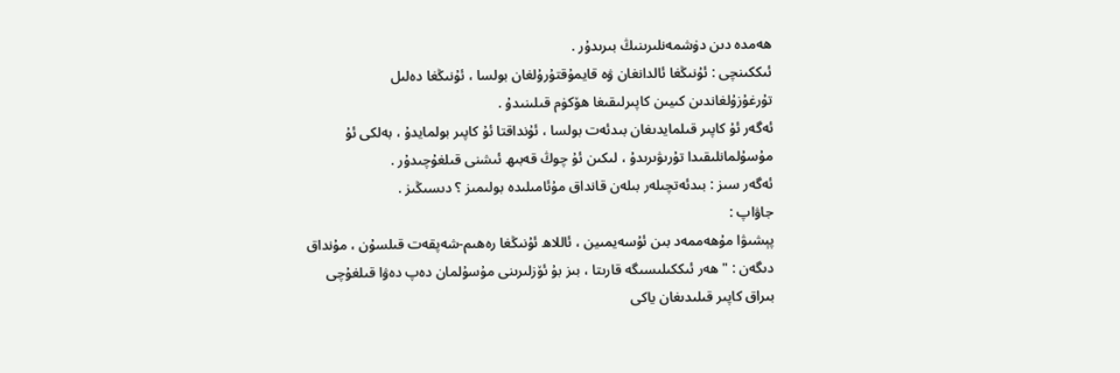ھەمدە دىن دۈشمەنلىرىنىڭ بىرىدۇر .
ئىككىنچى : ئۇنىڭغا ئالدانغان ۋە قايمۇقتۇرۇلغان بولسا ، ئۇنىڭغا دەلىل
تۇرغۇزۇلغاندىن كىيىن كاپىرلىقىغا ھۆكۈم قىلىنىدۇ .
ئەگەر ئۇ كاپىر قىلمايدىغان بىدئەت بولسا ، ئۇنداقتا ئۇ كاپىر بولمايدۇ ، بەلكى ئۇ
مۇسۇلمانلىقىدا تۇرىۋىرىدۇ ، لىكىن ئۇ چوڭ قەبىھ ئىشنى قىلغۇچىدۇر .
ئەگەر سىز : بىدئەتچىلەر بىلەن قانداق مۇئامىلىدە بولىمىز ؟ دىسىڭىز .
جاۋاپ :
پېشىۋا مۇھەممەد بىن ئۇسەيمىين ، ئاللاھ ئۇنىڭغا رەھىم-شەپقەت قىلسۇن ، مۇنداق
دىگەن : " ھەر ئىككىلىسىگە قارىتا ، بىز بۇ ئۆزلىرىنى مۇسۇلمان دەپ دەۋا قىلغۇچى
بىراق كاپىر قىلىدىغان ياكى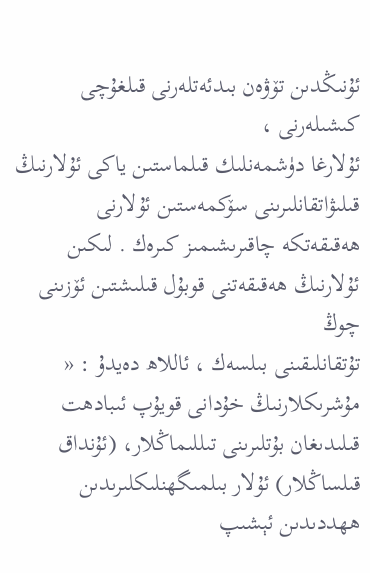ئۇنىڭدىن تۆۋەن بىدئەتلەرنى قىلغۇچى كىشىلەرنى ،
ئۇلارغا دۈشمەنلىك قىلماستىن ياكى ئۇلارنىڭ قىلىۋاتقانلىرىنى سۆكمەستىن ئۇلارنى
ھەقىقەتكە چاقىرىشىمىز كىرەك . لىكىن ئۇلارنىڭ ھەقىقەتنى قوبۇل قىلىشتىن ئۆزىنى چوڭ
تۇتقانلىقىنى بىلسەك ، ئاللاھ دەيدۇ : « مۇشرىكلارنىڭ خۇدانى قويۇپ ئىبادهت
قىلىدىغان بۇتلىرىنى تىللىماڭلار، (ئۇنداق قىلساڭلار) ئۇلار بىلمىگهنلىكلىرىدىن
ههددىدىن ئېشىپ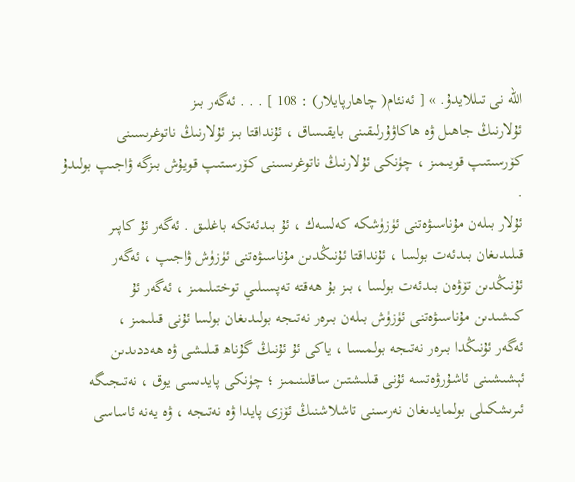الله نى تىللايدۇ. » [ ئەنئام( چاھارپايلار) : 108 ] . . . ئەگەر بىز
ئۇلارنىڭ جاھىل ۋە ھاكاۋۇرلىقىنى بايقىساق ، ئۇنداقتا بىز ئۇلارنىڭ ناتوغرىسىنى
كۆرسىتىپ قويىمىز ، چۈنكى ئۇلارنىڭ ناتوغرىسىنى كۆرسىتىپ قويۇش بىزگە ۋاجىپ بولىدۇ
.
ئۇلار بىلەن مۇناسىۋەتنى ئۈزۈشكە كەلسەك ، ئۇ بىدئەتكە باغلىق . ئەگەر ئۇ كاپىر
قىلىدىغان بىدئەت بولسا ، ئۇنداقتا ئۇنىڭدىن مۇناسىۋەتنى ئۈزۈش ۋاجىپ ، ئەگەر
ئۇنىڭدىن تۆۋەن بىدئەت بولسا ، بىز بۇ ھەقتە تەپسىلىي توختىلىمىز ، ئەگەر ئۇ
كىشىدىن مۇناسىۋەتنى ئۈزۈش بىلەن بىرەر نەتىجە بولىدىغان بولسا ئۇنى قىلىمىز ،
ئەگەر ئۇنىڭدا بىرەر نەتىجە بولمىسا ، ياكى ئۇ ئۇنىڭ گۇناھ قىلىشى ۋە ھەددىدىن
ئېشىشىنى ئاشۇرۋەتسە ئۇنى قىلىشتىن ساقلىنىمىز ؛ چۈنكى پايدىسى يوق ، نەتىجىگە
ئىرىشكىلى بولمايدىغان نەرسىنى تاشلاشنىڭ ئۆزى پايدا ۋە نەتىجە ، ۋە يەنە ئاساسى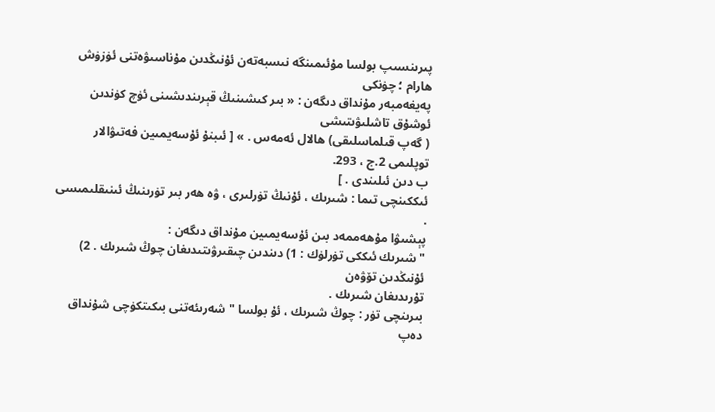پىرىنسىپ بولسا مۇئىمىنگە نىسبەتەن ئۇنىڭدىن مۇناسىۋەتنى ئۈزۈش ھارام ؛ چۈنكى
پەيغەمبەر مۇنداق دىگەن : « بىر كىشىنىڭ قېرىندىشىنى ئۈچ كۈندىن ئوشۇق تاشلىۋىتىشى
( گەپ قىلماسلىقى) ھالال ئەمەس . » [ ئىبنۇ ئۇسەيمىين فەتىۋالار توپلىمى 2.ج ، 293.
ب دىن ئىلىندى . ]
ئىككىنچى تىما : شىرىك ، ئۇنىڭ تۈرلىرى ، ۋە ھەر بىر تۈرىنىڭ ئىنىقلىمىسى .
پېشىۋا مۇھەممەد بىن ئۇسەيمىين مۇنداق دىگەن :
" شىرىك ئىككى تۈرلۈك : 1) دىندىن چىقىرۋىتىدىغان چوڭ شىرىك . 2) ئۇنىڭدىن تۆۋەن
تۇرىدىغان شىرىك .
بىرىنچى تۈر : چوڭ شىرىك ، ئۇ بولسا " شەرىئەتنى بىكىتكۈچى شۇنداق دەپ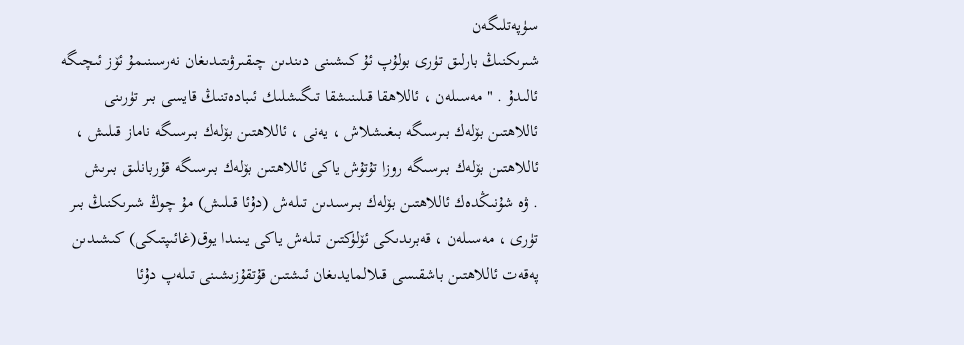سۈپەتلىگەن
شىرىكنىڭ بارلىق تۈرى بولۇپ ئۇ كىشىنى دىندىن چىقىرۋىتىدىغان نەرسىنىمۇ ئۆز ئىچىگە
ئالىدۇ . " مەسىلەن ، ئاللاھقا قىلىنىشقا تىگىشلىك ئىبادەتنىڭ قايسى بىر تۈرىنى
ئاللاھتىن بۆلەك بىرسىگە بىغىشلاش ، يەنى ، ئاللاھتىن بۆلەك بىرسىگە ناماز قىلىش ،
ئاللاھتىن بۆلەك بىرسىگە روزا تۇتۇش ياكى ئاللاھتىن بۆلەك بىرسىگە قۇربانلىق بىرىش
. ۋە شۇنىڭدەك ئاللاھتىن بۆلەك بىرسىدىن تىلەش (دۇئا قىلىش) مۇ چوڭ شىرىكنىڭ بىر
تۈرى ، مەسىلەن ، قەبرىدىكى ئۆلۈكتىن تىلەش ياكى يىنىدا يوق(غائىپتىكى) كىشىدىن
پەقەت ئاللاھتىن باشقىسى قىلالمايدىغان ئىشتىن قۇتقۇزىشىنى تىلەپ دۇئا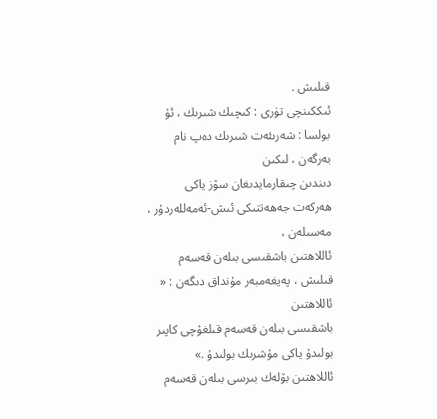قىلىش .
ئىككىنچى تۈرى : كىچىك شىرىك ، ئۇ بولسا : شەرىئەت شىرىك دەپ نام بەرگەن ، لىكىن
دىندىن چىقارمايدىغان سۆز ياكى ھەركەت جەھەتتىكى ئىش-ئەمەللەردۇر ، مەسىلەن ،
ئاللاھتىن باشقىسى بىلەن قەسەم قىلىش ، پەيغەمبەر مۇنداق دىگەن : « ئاللاھتىن
باشقىسى بىلەن قەسەم قىلغۇچى كاپىر بولىدۇ ياكى مۇشرىك بولىدۇ .»
ئاللاھتىن بۆلەك بىرسى بىلەن قەسەم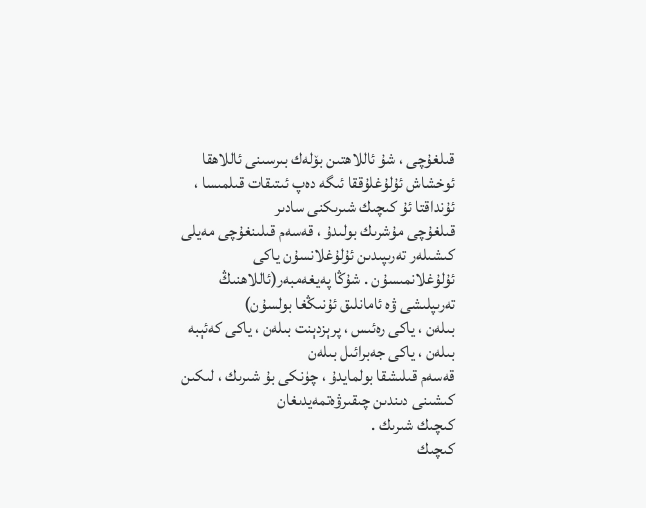قىلغۇچى ، شۇ ئاللاھتىن بۆلەك بىرسىنى ئاللاھقا
ئوخشاش ئۇلۇغلۇققا ئىگە دەپ ئىتىقات قىلمىسا ، ئۇنداقتا ئۇ كىچىك شىرىكنى سادىر
قىلغۇچى مۇشرىك بولىدۇ ، قەسەم قىلىنغۇچى مەيلى كىشىلەر تەرىپىدىن ئۇلۇغلانسۇن ياكى
ئۇلۇغلانمىسۇن . شۇڭا پەيغەمبەر(ئاللاھنىڭ تەرىپلىشى ۋە ئامانلىق ئۇنىڭغا بولسۇن)
بىلەن ، ياكى رەئىس ، پرېزدېنت بىلەن ، ياكى كەئېبە بىلەن ، ياكى جەبرائىل بىلەن
قەسەم قىلىشقا بولمايدۇ ، چۈنكى بۇ شىرىك ، لىكىن كىشىنى دىندىن چىقىرۋەتمەيدىغان
كىچىك شىرىك .
كىچىك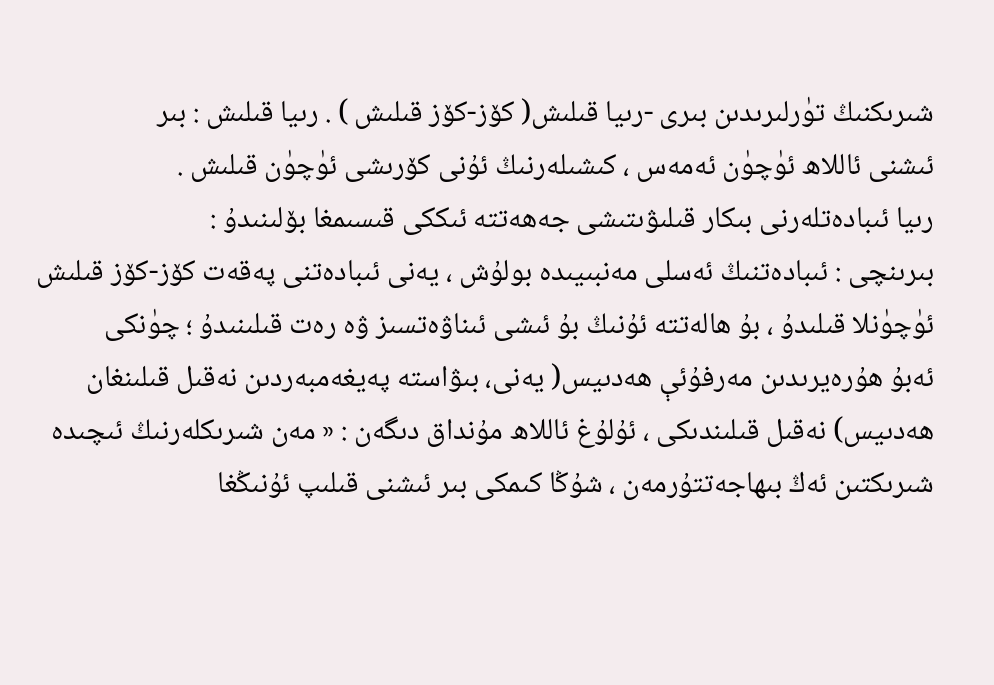شىرىكنىڭ تۈرلىرىدىن بىرى -رىيا قىلىش( كۆز-كۆز قىلىش ) . رىيا قىلىش : بىر
ئىشنى ئاللاھ ئۈچۈن ئەمەس ، كىشىلەرنىڭ ئۇنى كۆرىشى ئۈچۈن قىلىش .
رىيا ئىبادەتلەرنى بىكار قىلىۋىتىشى جەھەتتە ئىككى قىسىمغا بۆلىنىدۇ :
بىرىنچى : ئىبادەتنىڭ ئەسلى مەنبىيىدە بولۇش ، يەنى ئىبادەتنى پەقەت كۆز-كۆز قىلىش
ئۈچۈنلا قىلىدۇ ، بۇ ھالەتتە ئۇنىڭ بۇ ئىشى ئىناۋەتسىز ۋە رەت قىلىنىدۇ ؛ چۈنكى
ئەبۇ ھۇرەيرىدىن مەرفۇئې ھەدىيس( يەنى، بىۋاستە پەيغەمبەردىن نەقىل قىلىنغان
ھەدىيس) نەقىل قىلىندىكى ، ئۇلۇغ ئاللاھ مۇنداق دىگەن : « مەن شىرىكلەرنىڭ ئىچىدە
شىرىكتىن ئەڭ بىھاجەتتۇرمەن ، شۇڭا كىمكى بىر ئىشنى قىلىپ ئۇنىڭغا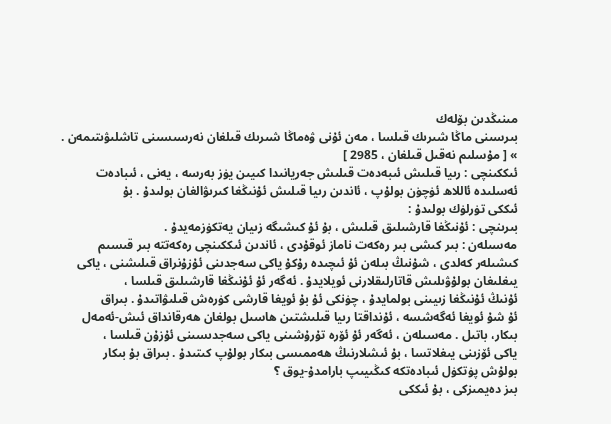مىنىڭدىن بۆلەك
بىرسىنى ماڭا شىرىك قىلسا ، مەن ئۇنى ۋەماڭا شىرىك قىلغان نەرسىسىنى تاشلىۋىتىمەن .
» [ مۇسلىم نەقىل قىلغان ، 2985 ]
ئىككىنچى : رىيا قىلىش ئىبەدەت قىلىش جەريانىدا كىيىن يۈز بەرسە ، يەنى ، ئىبادەت
ئەسلىدە ئاللاھ ئۈچۈن بولۇپ ، ئاندىن رىيا قىلىش ئۇنىڭغا كىرىۋالغان بولىدۇ . بۇ
ئىككى تۈرلۈك بولىدۇ :
بىرىنچى : ئۇنىڭغا قارشىلىق قىلىش ، بۇ ئۇ كىشىگە زىيان يەتكۈزمەيدۇ .
مەسىلەن : بىر كىشى بىر رەكەت ناماز ئوقۇدى ، ئاندىن ئىككىنچى رەكەتتە بىر قىسىم
كىشىلەر كەلدى ، شۇنىڭ بىلەن ئۇ ئىچىدە رۇكۇ ياكى سەجدىنى ئۇزۇنراق قىلىشنى ، ياكى
يىغلىغان بولۇۋىلىش قاتارلىقلارنى ئويلايدۇ . ئەگەر ئۇ ئۇنىڭغا قارشىلىق قىلسا ،
ئۇنىڭ ئۇنىڭغا زىيىنى بولمايدۇ ، چۈنكى ئۇ بۇ ئويغا قارشى كۈرەش قىلىۋاتىدۇ . بىراق
ئۇ شۇ ئويغا ئەگەشسە ، ئۇنداقتا رىيا قىلىشتىن ھاسىل بولغان ھەرقانداق ئىش-ئەمەل
بىكار، باتىل . مەسىلەن ، ئەگەر ئۇ ئۆرە تۇرۇشىنى ياكى سەجدىسىنى ئۇزۇن قىلسا ،
ياكى ئۆزىنى يىغلاتسا ، بۇ ئىشلارنىڭ ھەممىسى بىكار بولۇپ كىتىدۇ . بىراق بۇ بىكار
بولۇش پۈتكۈل ئىبادەتكە كىڭىيىپ بارامدۇ-يوق ؟
بىز دەيمىزكى ، بۇ ئىككى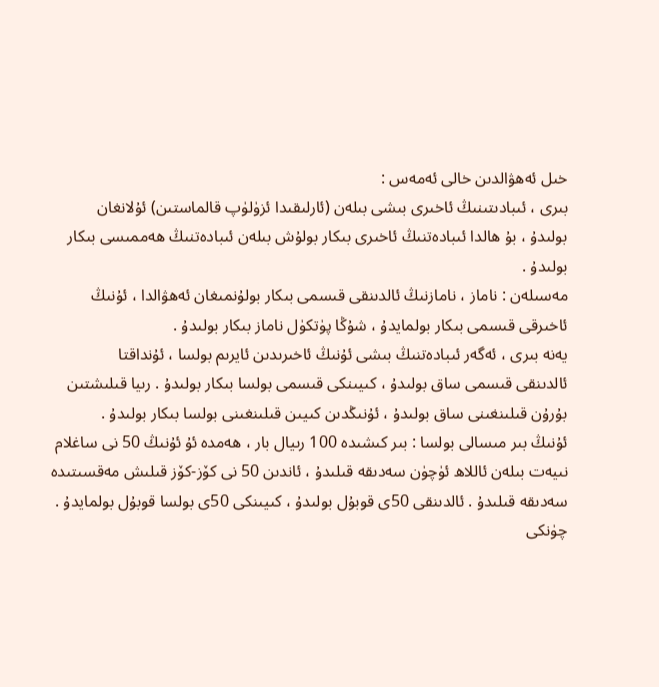خىل ئەھۋالدىن خالى ئەمەس :
بىرى ، ئىبادىتىنىڭ ئاخىرى بىشى بىلەن (ئارلىقىدا ئزۈلۈپ قالماستىن) ئۇلانغان
بولىدۇ ، بۇ ھالدا ئىبادەتنىڭ ئاخىرى بىكار بولۇش بىلەن ئىبادەتنىڭ ھەممىسى بىكار
بولىدۇ .
مەسىلەن : ناماز ، نامازنىڭ ئالدىنقى قىسمى بىكار بولۇنمىغان ئەھۋالدا ، ئۇنىڭ
ئاخىرقى قىسمى بىكار بولمايدۇ ، شۇڭا پۈتكۈل ناماز بىكار بولىدۇ .
يەنە بىرى ، ئەگەر ئىبادەتنىڭ بىشى ئۇنىڭ ئاخىرىدىن ئايرىم بولسا ، ئۇنداقتا
ئالدىنقى قىسمى ساق بولىدۇ ، كىيىنكى قىسمى بولسا بىكار بولىدۇ . رىيا قىلىشتىن
بۇرۇن قىلىنغىنى ساق بولىدۇ ، ئۇنىڭدىن كىيىن قىلىنغىنى بولسا بىكار بولىدۇ .
ئۇنىڭ بىر مىسالى بولسا : بىر كىشىدە 100 رىيال بار ، ھەمدە ئۇ ئۇنىڭ 50 نى ساغلام
نىيەت بىلەن ئاللاھ ئۈچۈن سەدىقە قىلىدۇ ، ئاندىن 50 نى كۆز-كۆز قىلىش مەقسىتىدە
سەدىقە قىلىدۇ . ئالدىنقى 50ى قوبۇل بولىدۇ ، كىيىنكى 50ى بولسا قوبۇل بولمايدۇ .
چۈنكى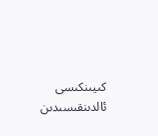كىيىنكىسى ئالدىنقىسىدىن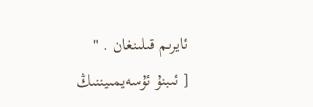ئايرىم قىلىنغان . "
[ ئىبنۇ ئۇسەيمىيننىڭ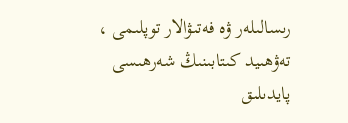رىسالىلەر ۋە فەتىۋالار توپلىمى ، تەۋھىيد كىتابىنىڭ شەرھىسى
پايدىلىق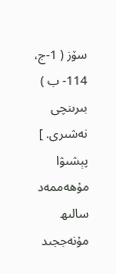سۆز ( 1-ج، 114- ب ) بىرىنچى نەشىرى. ]
پېشىۋا مۇھەممەد سالىھ مۇنەججىد